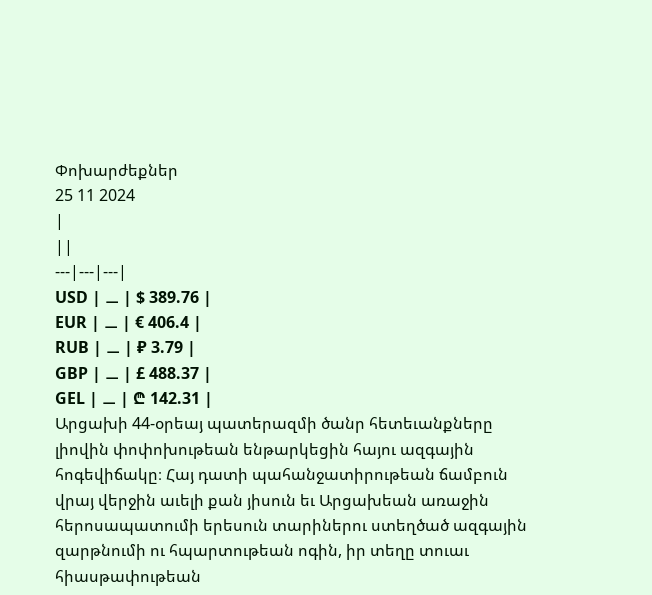Փոխարժեքներ
25 11 2024
|
||
---|---|---|
USD | ⚊ | $ 389.76 |
EUR | ⚊ | € 406.4 |
RUB | ⚊ | ₽ 3.79 |
GBP | ⚊ | £ 488.37 |
GEL | ⚊ | ₾ 142.31 |
Արցախի 44-օրեայ պատերազմի ծանր հետեւանքները լիովին փոփոխութեան ենթարկեցին հայու ազգային հոգեվիճակը։ Հայ դատի պահանջատիրութեան ճամբուն վրայ վերջին աւելի քան յիսուն եւ Արցախեան առաջին հերոսապատումի երեսուն տարիներու ստեղծած ազգային զարթնումի ու հպարտութեան ոգին, իր տեղը տուաւ հիասթափութեան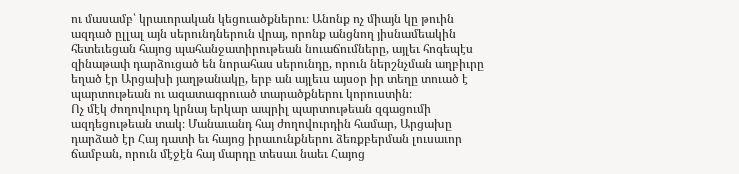ու մասամբ՝ կրաւորական կեցուածքներու։ Անոնք ոչ միայն կը թուին ազդած ըլլալ այն սերունդներուն վրայ, որոնք անցնող յիսնամեակին հետեւեցան հայոց պահանջատիրութեան նուաճումները, այլեւ հոգեպէս զինաթափ դարձուցած են նորահաս սերունդը, որուն ներշնչման աղբիւրը եղած էր Արցախի յաղթանակը, երբ ան այլեւս այսօր իր տեղը տուած է պարտութեան ու ազատագրուած տարածքներու կորուստին։
Ոչ մէկ ժողովուրդ կրնայ երկար ապրիլ պարտութեան զգացումի ազդեցութեան տակ։ Մանաւանդ հայ ժողովուրդին համար, Արցախը դարձած էր Հայ դատի եւ հայոց իրաւունքներու ձեռքբերման լուսաւոր ճամբան, որուն մէջէն հայ մարդը տեսաւ նաեւ Հայոց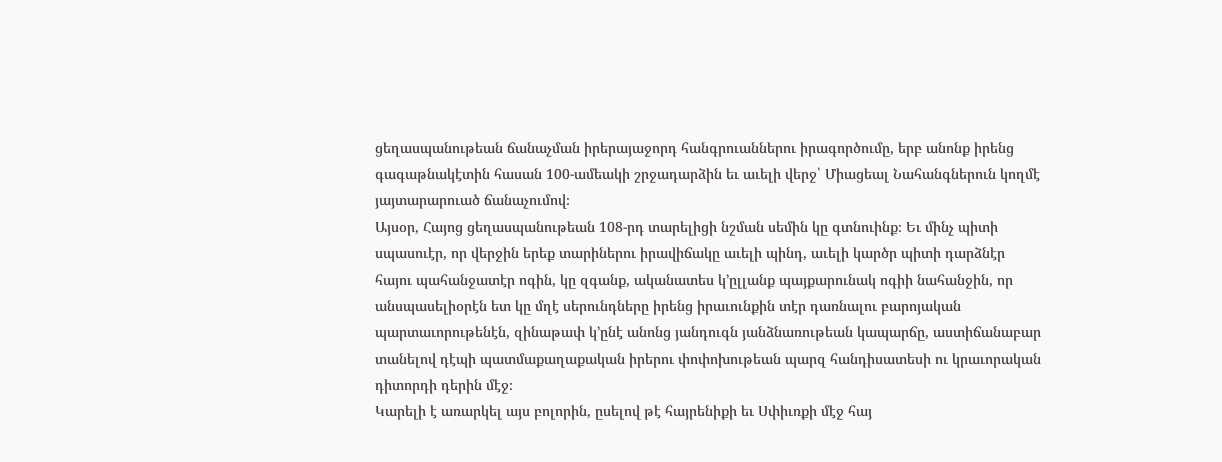ցեղասպանութեան ճանաչման իրերայաջորդ հանգրուաններու իրագործումը, երբ անոնք իրենց գագաթնակէտին հասան 100-ամեակի շրջադարձին եւ աւելի վերջ՝ Միացեալ Նահանգներուն կողմէ յայտարարուած ճանաչումով։
Այսօր, Հայոց ցեղասպանութեան 108-րդ տարելիցի նշման սեմին կը գտնուինք։ Եւ մինչ պիտի սպասուէր, որ վերջին երեք տարիներու իրավիճակը աւելի պինդ, աւելի կարծր պիտի դարձնէր հայու պահանջատէր ոգին, կը զգանք, ականատես կ՚ըլլանք պայքարունակ ոգիի նահանջին, որ անսպասելիօրէն ետ կը մղէ սերունդները իրենց իրաւունքին տէր դառնալու բարոյական պարտաւորութենէն, զինաթափ կ՚ընէ անոնց յանդուգն յանձնառութեան կապարճը, աստիճանաբար տանելով դէպի պատմաքաղաքական իրերու փոփոխութեան պարզ հանդիսատեսի ու կրաւորական դիտորդի դերին մէջ։
Կարելի է առարկել այս բոլորին, ըսելով թէ հայրենիքի եւ Սփիւռքի մէջ հայ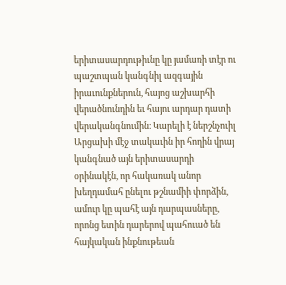երիտասարդութիւնը կը յամառի տէր ու պաշտպան կանգնիլ ազգային իրաւունքներուն, հայոց աշխարհի վերածնունդին եւ հայու արդար դատի վերականգնումին։ Կարելի է ներշնչուիլ Արցախի մէջ տակաւին իր հողին վրայ կանգնած այն երիտասարդի օրինակէն, որ հակառակ անոր խեղդամահ ընելու թշնամիի փորձին, ամուր կը պահէ այն դարպասները, որոնց ետին դարերով պահուած են հայկական ինքնութեան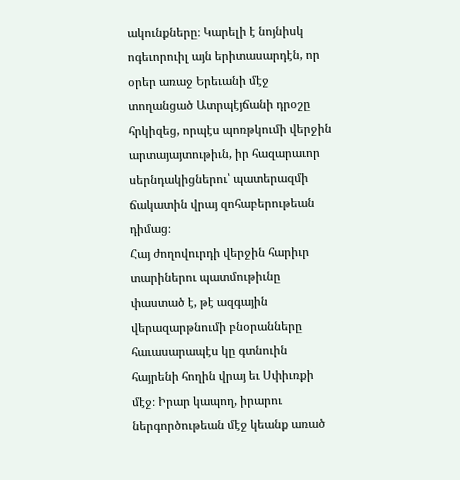ակունքները։ Կարելի է նոյնիսկ ոգեւորուիլ այն երիտասարդէն, որ օրեր առաջ Երեւանի մէջ տողանցած Ատրպէյճանի դրօշը հրկիզեց, որպէս պոռթկումի վերջին արտայայտութիւն, իր հազարաւոր սերնդակիցներու՝ պատերազմի ճակատին վրայ զոհաբերութեան դիմաց։
Հայ ժողովուրդի վերջին հարիւր տարիներու պատմութիւնը փաստած է, թէ ազգային վերազարթնումի բնօրանները հաւասարապէս կը գտնուին հայրենի հողին վրայ եւ Սփիւռքի մէջ։ Իրար կապող, իրարու ներգործութեան մէջ կեանք առած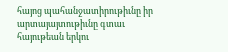հայոց պահանջատիրութիւնը իր արտայայտութիւնը գտաւ հայութեան երկու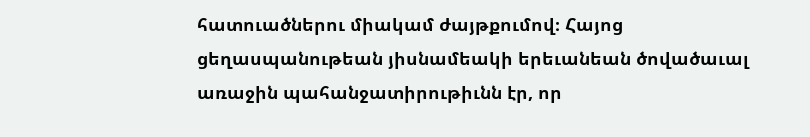հատուածներու միակամ ժայթքումով։ Հայոց ցեղասպանութեան յիսնամեակի երեւանեան ծովածաւալ առաջին պահանջատիրութիւնն էր, որ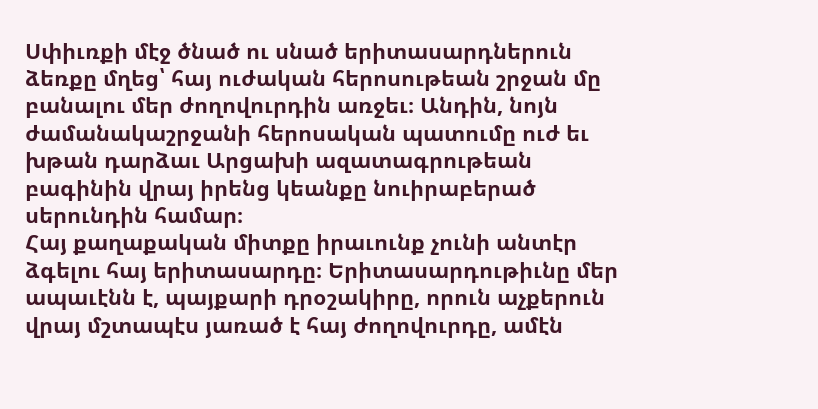Սփիւռքի մէջ ծնած ու սնած երիտասարդներուն ձեռքը մղեց՝ հայ ուժական հերոսութեան շրջան մը բանալու մեր ժողովուրդին առջեւ։ Անդին, նոյն ժամանակաշրջանի հերոսական պատումը ուժ եւ խթան դարձաւ Արցախի ազատագրութեան բագինին վրայ իրենց կեանքը նուիրաբերած սերունդին համար։
Հայ քաղաքական միտքը իրաւունք չունի անտէր ձգելու հայ երիտասարդը։ Երիտասարդութիւնը մեր ապաւէնն է, պայքարի դրօշակիրը, որուն աչքերուն վրայ մշտապէս յառած է հայ ժողովուրդը, ամէն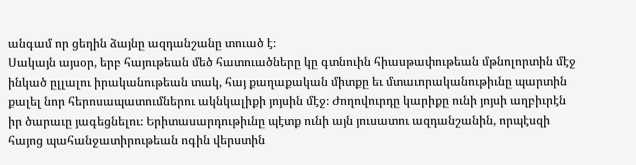անգամ որ ցեղին ձայնը ազդանշանը տուած է։
Սակայն այսօր, երբ հայութեան մեծ հատուածները կը գտնուին հիասթափութեան մթնոլորտին մէջ ինկած ըլլալու իրականութեան տակ, հայ քաղաքական միտքը եւ մտաւորականութիւնը պարտին քալել նոր հերոսապատումներու ակնկալիքի յոյսին մէջ։ Ժողովուրդը կարիքը ունի յոյսի աղբիւրէն իր ծարաւը յագեցնելու։ Երիտասարդութիւնը պէտք ունի այն յուսատու ազդանշանին, որպէսզի հայոց պահանջատիրութեան ոգին վերստին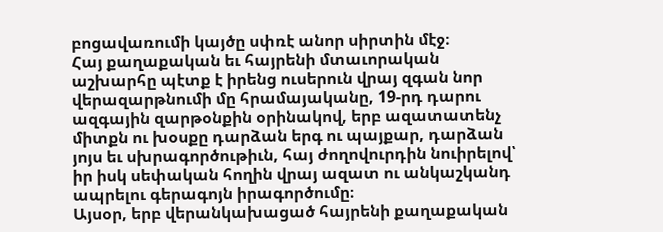բոցավառումի կայծը սփռէ անոր սիրտին մէջ։
Հայ քաղաքական եւ հայրենի մտաւորական աշխարհը պէտք է իրենց ուսերուն վրայ զգան նոր վերազարթնումի մը հրամայականը, 19-րդ դարու ազգային զարթօնքին օրինակով, երբ ազատատենչ միտքն ու խօսքը դարձան երգ ու պայքար, դարձան յոյս եւ սխրագործութիւն, հայ ժողովուրդին նուիրելով՝ իր իսկ սեփական հողին վրայ ազատ ու անկաշկանդ ապրելու գերագոյն իրագործումը։
Այսօր, երբ վերանկախացած հայրենի քաղաքական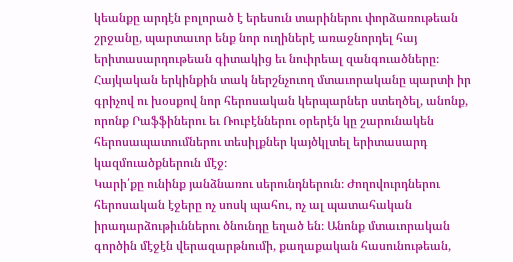կեանքը արդէն բոլորած է երեսուն տարիներու փորձառութեան շրջանը, պարտաւոր ենք նոր ուղիներէ առաջնորդել հայ երիտասարդութեան գիտակից եւ նուիրեալ զանգուածները։ Հայկական երկինքին տակ ներշնչուող մտաւորականը պարտի իր գրիչով ու խօսքով նոր հերոսական կերպարներ ստեղծել, անոնք, որոնք Րաֆֆիներու եւ Ռուբէններու օրերէն կը շարունակեն հերոսապատումներու տեսիլքներ կայծկլտել երիտասարդ կազմուածքներուն մէջ։
Կարի՛քը ունինք յանձնառու սերունդներուն։ Ժողովուրդներու հերոսական էջերը ոչ սոսկ պահու, ոչ ալ պատահական իրադարձութիւններու ծնունդը եղած են։ Անոնք մտաւորական գործին մէջէն վերազարթնումի, քաղաքական հասունութեան,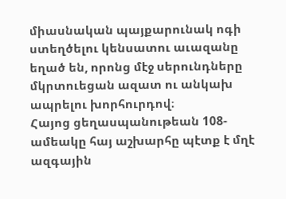միասնական պայքարունակ ոգի ստեղծելու կենսատու աւազանը եղած են, որոնց մէջ սերունդները մկրտուեցան ազատ ու անկախ ապրելու խորհուրդով։
Հայոց ցեղասպանութեան 108-ամեակը հայ աշխարհը պէտք է մղէ ազգային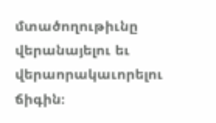մտածողութիւնը վերանայելու եւ վերաորակաւորելու ճիգին։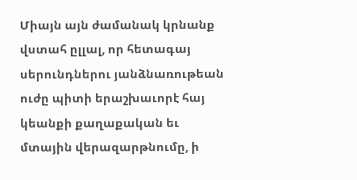Միայն այն ժամանակ կրնանք վստահ ըլլալ, որ հետագայ սերունդներու յանձնառութեան ուժը պիտի երաշխաւորէ հայ կեանքի քաղաքական եւ մտային վերազարթնումը, ի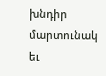խնդիր մարտունակ եւ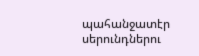պահանջատէր սերունդներու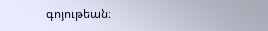գոյութեան։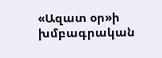«Ազատ օր»ի խմբագրական